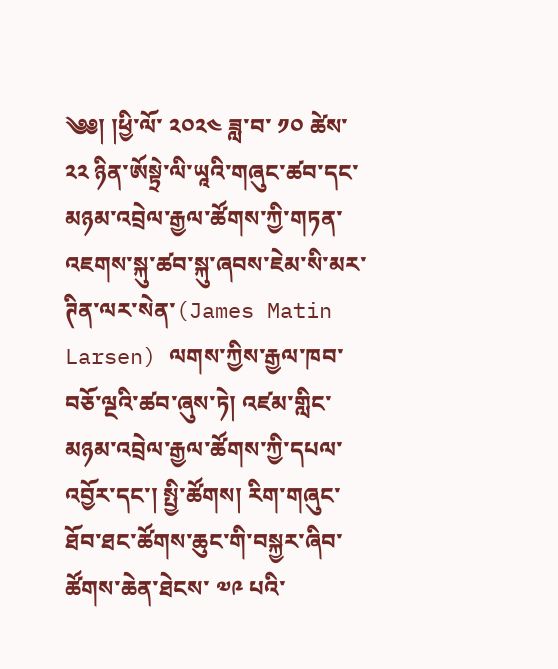༄༅། །ཕྱི་ལོ་ ༢༠༢༤ ཟླ་བ་ ༡༠ ཚེས་ ༢༢ ཉིན་ཨོསྟྲེ་ལི་ཡཱའི་གཞུང་ཚབ་དང་མཉམ་འབྲེལ་རྒྱལ་ཚོགས་ཀྱི་གཏན་འཇགས་སྐུ་ཚབ་སྐུ་ཞབས་ཇེམ་སི་མར་ཊིན་ལར་སེན་(James Matin Larsen) ལགས་ཀྱིས་རྒྱལ་ཁབ་བཅོ་ལྔའི་ཚབ་ཞུས་ཏེ། འཛམ་གླིང་མཉམ་འབྲེལ་རྒྱལ་ཚོགས་ཀྱི་དཔལ་འབྱོར་དང་། སྤྱི་ཚོགས། རིག་གཞུང་ཐོབ་ཐང་ཚོགས་ཆུང་གི་བསྐྱར་ཞིབ་ཚོགས་ཆེན་ཐེངས་ ༧༩ པའི་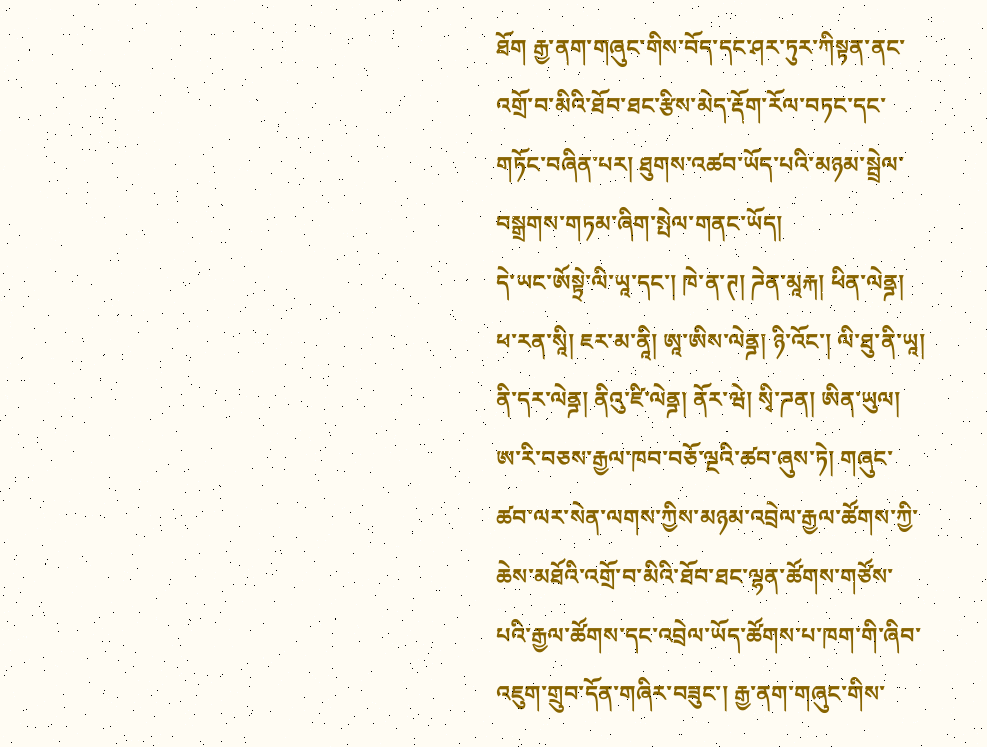ཐོག རྒྱ་ནག་གཞུང་གིས་བོད་དང་ཤར་ཏུར་ཀིསྟན་ནང་འགྲོ་བ་མིའི་ཐོབ་ཐང་རྩིས་མེད་རྡོག་རོལ་བཏང་དང་གཏོང་བཞིན་པར། ཐུགས་འཚབ་ཡོད་པའི་མཉམ་སྦྲེལ་བསྒྲགས་གཏམ་ཞིག་སྤེལ་གནང་ཡོད།
དེ་ཡང་ཨོསྟྲེ་ལི་ཡཱ་དང་། ཁེ་ན་ཊ། ཌེན་མཱརྐ། ཕིན་ལེནྜ། ཕ་རན་སཱི། ཇར་མ་ནཱི། ཨཱ་ཨིས་ལེནྜ། ཉི་འོང་། ལི་ཐུ་ནི་ཡཱ། ནི་དར་ལེནྜ། ནིའུ་ཛི་ལེནྜ། ནོར་ཝེ། སྭི་ཌན། ཨིན་ཡུལ། ཨ་རི་བཅས་རྒྱལ་ཁབ་བཅོ་ལྔའི་ཚབ་ཞུས་ཏེ། གཞུང་ཚབ་ལར་སེན་ལགས་ཀྱིས་མཉམ་འབྲེལ་རྒྱལ་ཚོགས་ཀྱི་ཆེས་མཐོའི་འགྲོ་བ་མིའི་ཐོབ་ཐང་ལྷན་ཚོགས་གཙོས་པའི་རྒྱལ་ཚོགས་དང་འབྲེལ་ཡོད་ཚོགས་པ་ཁག་གི་ཞིབ་འཇུག་གྲུབ་དོན་གཞིར་བཟུང་། རྒྱ་ནག་གཞུང་གིས་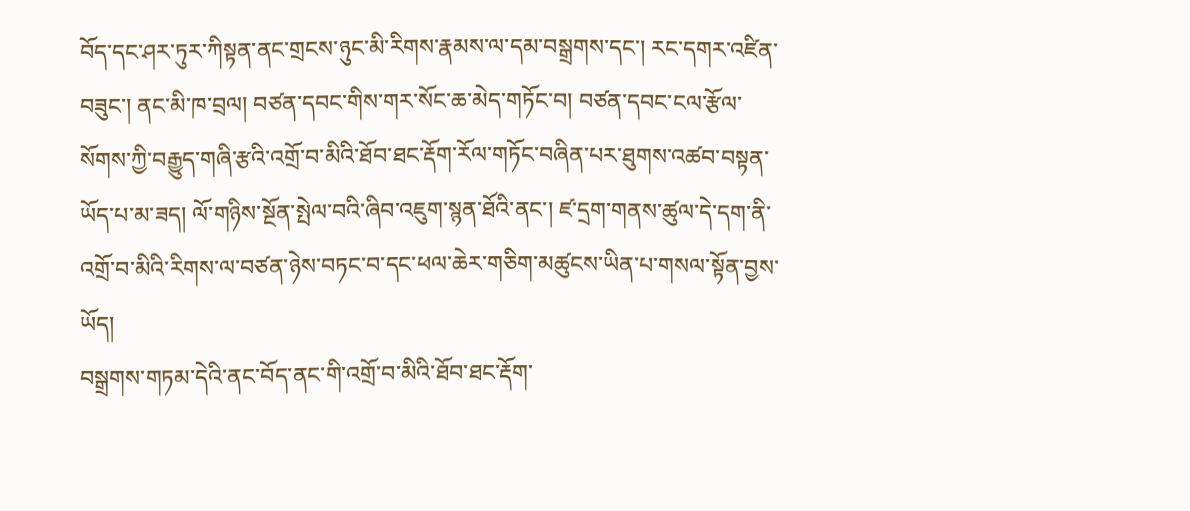བོད་དང་ཤར་ཏུར་ཀིསྟན་ནང་གྲངས་ཉུང་མི་རིགས་རྣམས་ལ་དམ་བསྒྲགས་དང་། རང་དགར་འཛིན་བཟུང་། ནང་མི་ཁ་བྲལ། བཙན་དབང་གིས་གར་སོང་ཆ་མེད་གཏོང་བ། བཙན་དབང་ངལ་རྩོལ་སོགས་ཀྱི་བརྒྱུད་གཞི་རྩའི་འགྲོ་བ་མིའི་ཐོབ་ཐང་རྡོག་རོལ་གཏོང་བཞིན་པར་ཐུགས་འཚབ་བསྟན་ཡོད་པ་མ་ཟད། ལོ་གཉིས་སྔོན་སྤེལ་བའི་ཞིབ་འཇུག་སྙན་ཐོའི་ནང་། ཛ་དྲག་གནས་ཚུལ་དེ་དག་ནི་འགྲོ་བ་མིའི་རིགས་ལ་བཙན་ཉེས་བཏང་བ་དང་ཕལ་ཆེར་གཅིག་མཚུངས་ཡིན་པ་གསལ་སྟོན་བྱས་ཡོད།
བསྒྲགས་གཏམ་དེའི་ནང་བོད་ནང་གི་འགྲོ་བ་མིའི་ཐོབ་ཐང་རྡོག་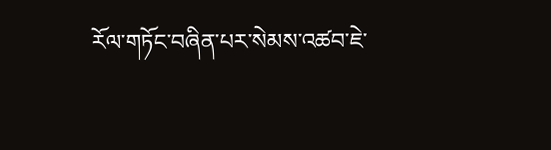རོལ་གཏོང་བཞིན་པར་སེམས་འཚབ་ཇེ་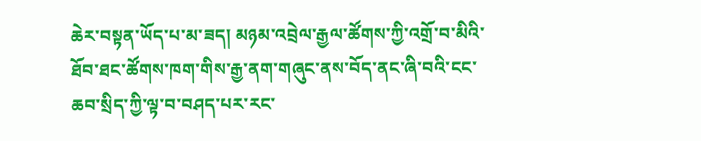ཆེར་བསྟན་ཡོད་པ་མ་ཟད། མཉམ་འབྲེལ་རྒྱལ་ཚོགས་ཀྱི་འགྲོ་བ་མིའི་ཐོབ་ཐང་ཚོགས་ཁག་གིས་རྒྱ་ནག་གཞུང་ནས་བོད་ནང་ཞི་བའི་ངང་ཆབ་སྲིད་ཀྱི་ལྟ་བ་བཤད་པར་རང་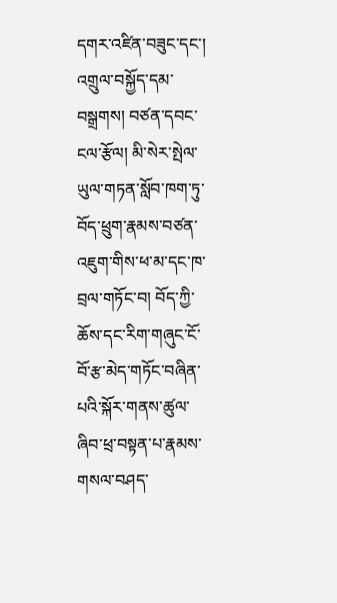དགར་འཛིན་བཟུང་དང་། འགྲུལ་བསྐྱོད་དམ་བསྒྲགས། བཙན་དབང་ངལ་རྩོལ། མི་སེར་སྤེལ་ཡུལ་གཏན་སློབ་ཁག་ཏུ་བོད་ཕྲུག་རྣམས་བཙན་འཇུག་གིས་ཕ་མ་དང་ཁ་བྲལ་གཏོང་བ། བོད་ཀྱི་ཆོས་དང་རིག་གཞུང་ངོ་བོ་རྩ་མེད་གཏོང་བཞིན་པའི་སྐོར་གནས་ཚུལ་ཞིབ་ཕྲ་བསྟན་པ་རྣམས་གསལ་བཤད་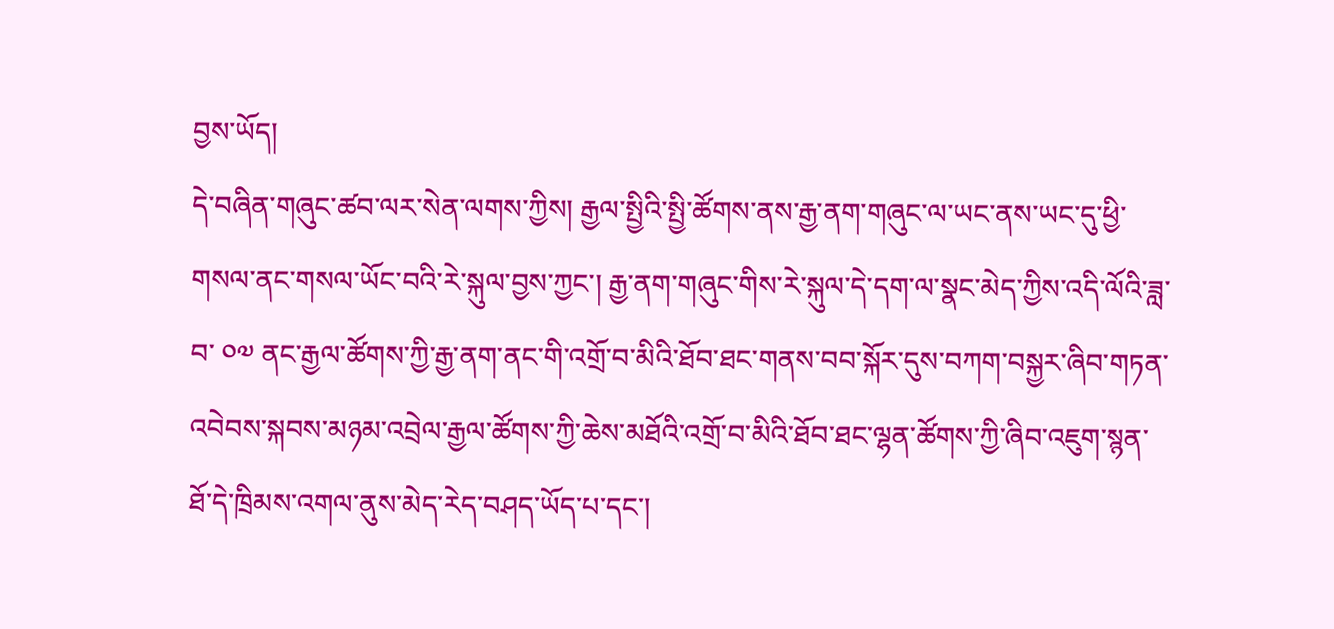བྱས་ཡོད།
དེ་བཞིན་གཞུང་ཚབ་ལར་སེན་ལགས་ཀྱིས། རྒྱལ་སྤྱིའི་སྤྱི་ཚོགས་ནས་རྒྱ་ནག་གཞུང་ལ་ཡང་ནས་ཡང་དུ་ཕྱི་གསལ་ནང་གསལ་ཡོང་བའི་རེ་སྐུལ་བྱས་ཀྱང་། རྒྱ་ནག་གཞུང་གིས་རེ་སྐུལ་དེ་དག་ལ་སྣང་མེད་ཀྱིས་འདི་ལོའི་ཟླ་བ་ ༠༧ ནང་རྒྱལ་ཚོགས་ཀྱི་རྒྱ་ནག་ནང་གི་འགྲོ་བ་མིའི་ཐོབ་ཐང་གནས་བབ་སྐོར་དུས་བཀག་བསྐྱར་ཞིབ་གཏན་འབེབས་སྐབས་མཉམ་འབྲེལ་རྒྱལ་ཚོགས་ཀྱི་ཆེས་མཐོའི་འགྲོ་བ་མིའི་ཐོབ་ཐང་ལྷན་ཚོགས་ཀྱི་ཞིབ་འཇུག་སྙན་ཐོ་དེ་ཁྲིམས་འགལ་ནུས་མེད་རེད་བཤད་ཡོད་པ་དང་།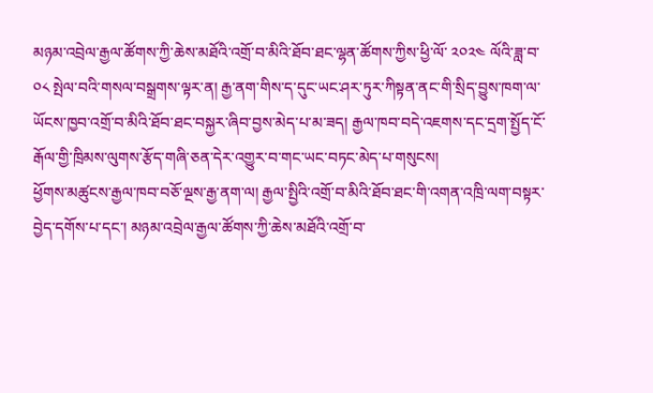མཉམ་འབྲེལ་རྒྱལ་ཚོགས་ཀྱི་ཆེས་མཐོའི་འགྲོ་བ་མིའི་ཐོབ་ཐང་ལྷན་ཚོགས་ཀྱིས་ཕྱི་ལོ་ ༢༠༢༤ ལོའི་ཟླ་བ་ ༠༨ སྤེལ་བའི་གསལ་བསྒྲགས་ལྟར་ན། རྒྱ་ནག་གིས་ད་དུང་ཡང་ཤར་ཏུར་ཀིསྟན་ནང་གི་སྲིད་བྱུས་ཁག་ལ་ཡོངས་ཁྱབ་འགྲོ་བ་མིའི་ཐོབ་ཐང་བསྐྱར་ཞིབ་བྱས་མེད་པ་མ་ཟད། རྒྱལ་ཁབ་བདེ་འཇགས་དང་དྲག་སྤྱོད་ངོ་རྒོལ་གྱི་ཁྲིམས་ལུགས་རྩོད་གཞི་ཅན་དེར་འགྱུར་བ་གང་ཡང་བཏང་མེད་པ་གསུངས།
ཕྱོགས་མཚུངས་རྒྱལ་ཁབ་བཅོ་ལྔས་རྒྱ་ནག་ལ། རྒྱལ་སྤྱིའི་འགྲོ་བ་མིའི་ཐོབ་ཐང་གི་འགན་འཁྲི་ལག་བསྟར་བྱེད་དགོས་པ་དང་། མཉམ་འབྲེལ་རྒྱལ་ཚོགས་ཀྱི་ཆེས་མཐོའི་འགྲོ་བ་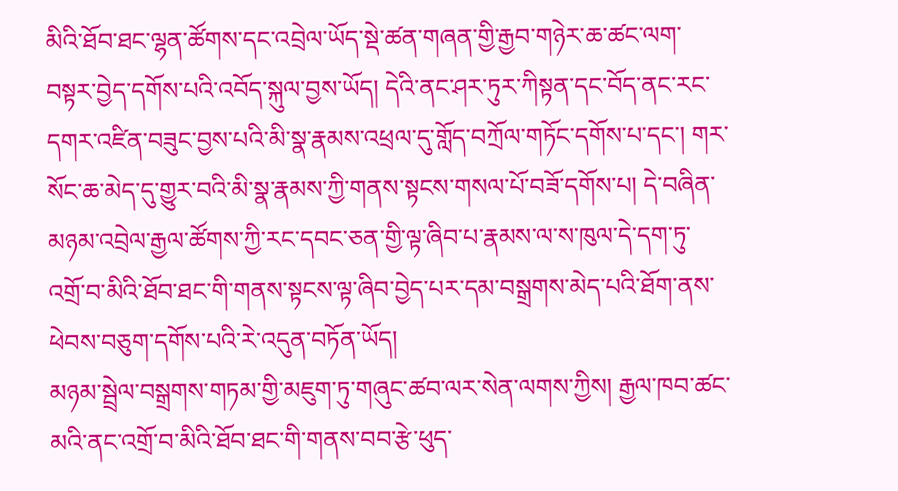མིའི་ཐོབ་ཐང་ལྷན་ཚོགས་དང་འབྲེལ་ཡོད་སྡེ་ཚན་གཞན་གྱི་རྒྱབ་གཉེར་ཆ་ཚང་ལག་བསྟར་བྱེད་དགོས་པའི་འབོད་སྐུལ་བྱས་ཡོད། དེའི་ནང་ཤར་ཏུར་ཀིསྟན་དང་བོད་ནང་རང་དགར་འཛིན་བཟུང་བྱས་པའི་མི་སྣ་རྣམས་འཕྲལ་དུ་གློད་བཀྲོལ་གཏོང་དགོས་པ་དང་། གར་སོང་ཆ་མེད་དུ་གྱུར་བའི་མི་སྣ་རྣམས་ཀྱི་གནས་སྟངས་གསལ་པོ་བཟོ་དགོས་པ། དེ་བཞིན་མཉམ་འབྲེལ་རྒྱལ་ཚོགས་ཀྱི་རང་དབང་ཅན་གྱི་ལྟ་ཞིབ་པ་རྣམས་ལ་ས་ཁུལ་དེ་དག་ཏུ་འགྲོ་བ་མིའི་ཐོབ་ཐང་གི་གནས་སྟངས་ལྟ་ཞིབ་བྱེད་པར་དམ་བསྒྲགས་མེད་པའི་ཐོག་ནས་ཕེབས་བཅུག་དགོས་པའི་རེ་འདུན་བཏོན་ཡོད།
མཉམ་སྦྲེལ་བསྒྲགས་གཏམ་གྱི་མཇུག་ཏུ་གཞུང་ཚབ་ལར་སེན་ལགས་ཀྱིས། རྒྱལ་ཁབ་ཚང་མའི་ནང་འགྲོ་བ་མིའི་ཐོབ་ཐང་གི་གནས་བབ་རྩེ་ཕུད་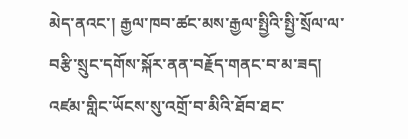མེད་ནའང་། རྒྱལ་ཁབ་ཚང་མས་རྒྱལ་སྤྱིའི་སྤྱི་སྲོལ་ལ་བརྩི་སྲུང་དགོས་སྐོར་ནན་བརྗོད་གནང་བ་མ་ཟད། འཛམ་གླིང་ཡོངས་སུ་འགྲོ་བ་མིའི་ཐོབ་ཐང་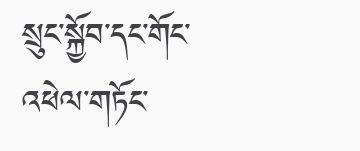སྲུང་སྐྱོབ་དང་གོང་འཕེལ་གཏོང་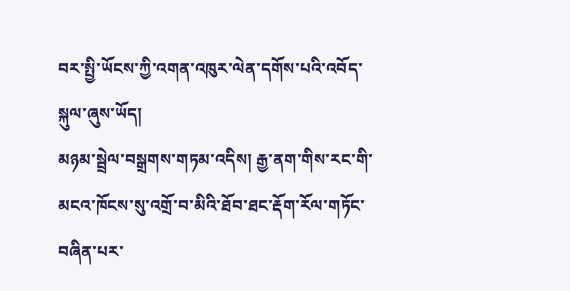བར་སྤྱི་ཡོངས་ཀྱི་འགན་འཁུར་ལེན་དགོས་པའི་འབོད་སྐུལ་ཞུས་ཡོད།
མཉམ་སྦྲེལ་བསྒྲགས་གཏམ་འདིས། རྒྱ་ནག་གིས་རང་གི་མངའ་ཁོངས་སུ་འགྲོ་བ་མིའི་ཐོབ་ཐང་རྡོག་རོལ་གཏོང་བཞིན་པར་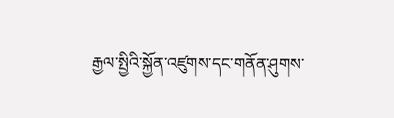རྒྱལ་སྤྱིའི་སྐྱོན་འཛུགས་དང་གནོན་ཤུགས་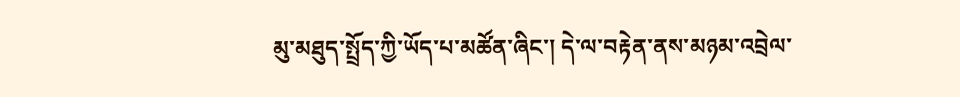མུ་མཐུད་སྤྲོད་ཀྱི་ཡོད་པ་མཚོན་ཞིང་། དེ་ལ་བརྟེན་ནས་མཉམ་འབྲེལ་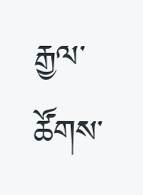རྒྱལ་ཚོགས་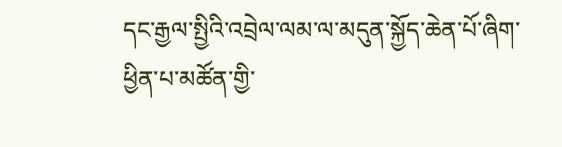དང་རྒྱལ་སྤྱིའི་འབྲེལ་ལམ་ལ་མདུན་སྐྱོད་ཆེན་པོ་ཞིག་ཕྱིན་པ་མཚོན་གྱི་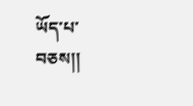ཡོད་པ་བཅས།།